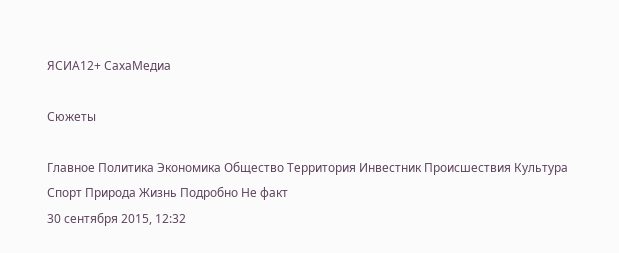ЯСИА12+ СахаМедиа

Сюжеты

Главное Политика Экономика Общество Территория Инвестник Происшествия Культура Спорт Природа Жизнь Подробно Не факт
30 сентября 2015, 12:32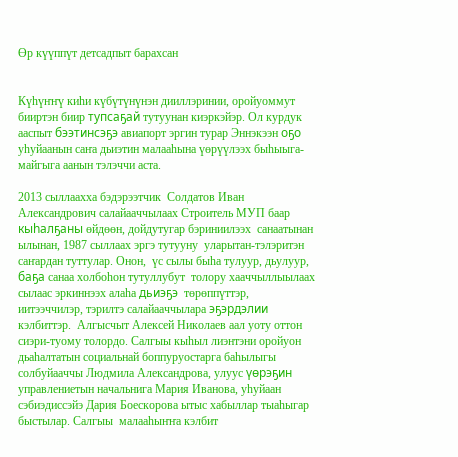Өр күүппүт детсадпыт барахсан


Күһүҥҥү киһи күбүтүнүнэн дииллэринии, оройуоммут бииртэн биир тупсаҕай тутуунан киэркэйэр. Ол курдук ааспыт бээтинсэҕэ авиапорт эргин турар Эннэкээн оҕо уһуйаанын саҥа дьиэтин малааһына үөрүүлээх быһыыга-майгыга аанын тэлэччи аста.

2013 сыллаахха бэдэрээтчик  Солдатов Иван Александрович салайааччылаах Строитель МУП баар кыһалҕаны өйдөөн, дойдутугар бэриниилээх  санаатынан  ылынан, 1987 сыллаах эргэ тутууну  уларытан-тэлэритэн саҥардан туттулар. Онон,  үс сылы быһа тулуур, дьулуур, баҕа санаа холбоһон тутуллубут  толору хааччыллыылаах  сылаас эркиннээх алаһа дьиэҕэ  төрөппүттэр,  иитээччилэр, тэрилтэ салайааччылара эҕэрдэлии кэлбиттэр.  Алгысчыт Алексей Николаев аал уоту оттон сиэри-туому толордо. Салгыы кыһыл лиэнтэни оройуон дьаһалтатын социальнай боппуруостарга баһылыгы солбуйааччы Людмила Александрова, улуус үөрэҕин управлениетын начальнига Мария Иванова, уһуйаан сэбиэдиссэйэ Дария Боескорова ытыс хабыллар тыаһыгар  быстылар. Салгыы  малааһыҥҥа кэлбит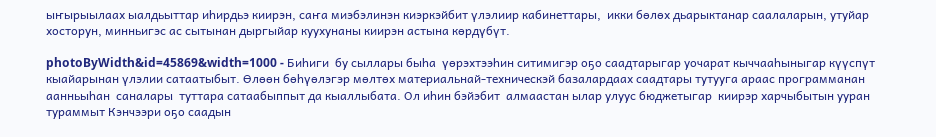ыҥырыылаах ыалдьыттар иһирдьэ киирэн, саҥа миэбэлинэн киэркэйбит үлэлиир кабинеттары,  икки бөлөх дьарыктанар саалаларын, утуйар хосторун, минньигэс ас сытынан дыргыйар куухунаны киирэн астына көрдүбүт.

photoByWidth&id=45869&width=1000 - Биһиги  бу сыллары быһа  үөрэхтээһин ситимигэр оҕо саадтарыгар уочарат кыччааһыныгар күүспүт кыайарынан үлэлии сатаатыбыт. Өлөөн бөһүөлэгэр мөлтөх материальнай-техническэй базалардаах саадтары тутууга араас программанан аанньыһан  саналары  туттара сатаабыппыт да кыаллыбата. Ол иһин бэйэбит  алмаастан ылар улуус бюджетыгар  киирэр харчыбытын ууран тураммыт Кэнчээри оҕо саадын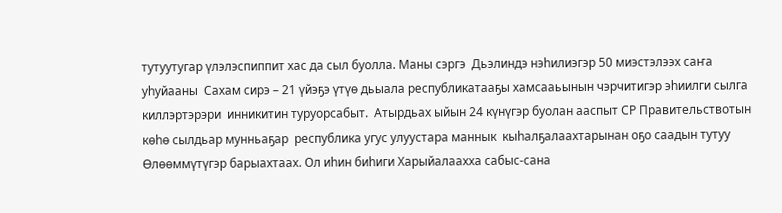тутуутугар үлэлэспиппит хас да сыл буолла. Маны сэргэ  Дьэлиндэ нэһилиэгэр 50 миэстэлээх саҥа уһуйааны  Сахам сирэ – 21 үйэҕэ үтүө дьыала республикатааҕы хамсааьынын чэрчитигэр эһиилги сылга киллэртэрэри  инникитин туруорсабыт.  Атырдьах ыйын 24 күнүгэр буолан ааспыт СР Правительствотын көһө сылдьар мунньаҕар  республика угус улуустара маннык  кыһалҕалаахтарынан оҕо саадын тутуу Өлөөммүтүгэр барыахтаах. Ол иһин биһиги Харыйалаахха сабыс-сана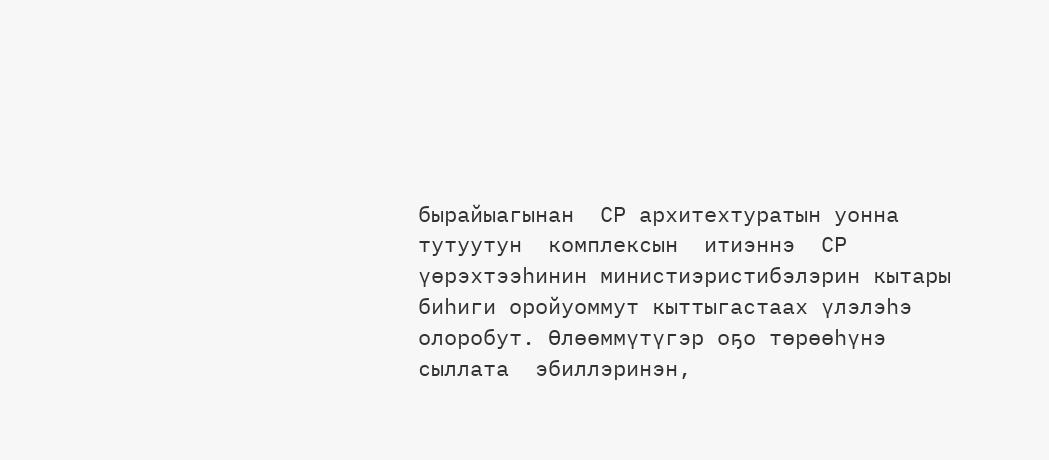бырайыагынан  СР архитехтуратын уонна тутуутун  комплексын  итиэннэ  СР үөрэхтээһинин министиэристибэлэрин кытары биһиги оройуоммут кыттыгастаах үлэлэһэ олоробут. Өлөөммүтүгэр оҕо төрөөһүнэ сыллата  эбиллэринэн,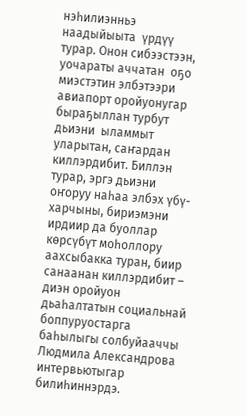нэһилиэнньэ наадыйыыта  үрдүү турар. Онон сибээстээн,  уочараты аччатан  оҕо миэстэтин элбэтээри авиапорт оройуонугар быраҕыллан турбут дьиэни  ыламмыт  уларытан, саҥардан  киллэрдибит. Биллэн турар, эргэ дьиэни оҥоруу наһаа элбэх үбү-харчыны, бириэмэни ирдиир да буоллар көрсүбүт моһоллору аахсыбакка туран, биир санаанан киллэрдибит – диэн оройуон дьаһалтатын социальнай боппуруостарга баһылыгы солбуйааччы Людмила Александрова интервьютыгар билиһиннэрдэ.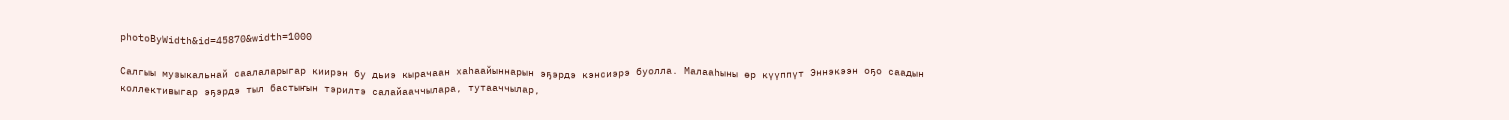photoByWidth&id=45870&width=1000

Салгыы музыкальнай саалаларыгар киирэн бу дьиэ кырачаан хаһаайыннарын эҕэрдэ кэнсиэрэ буолла. Малааһыны өр күүппүт Эннэкээн оҕо саадын коллективыгар эҕэрдэ тыл бастыҥын тэрилтэ салайааччылара, тутааччылар,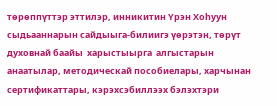төрөппүттэр эттилэр, инникитин Үрэн Хоһуун сыдьааннарын сайдыыга-билиигэ үөрэтэн, төрүт духовнай баайы  харыстыырга  алгыстарын анаатылар, методическай пособиелары, харчынан сертификаттары, кэрэхсэбиллээх бэлэхтэри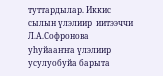туттардылар. Иккис сылын үлэлиир  иитээччи Л.А.Софронова уһуйааҥҥа үлэлиир усулуобуйа барыта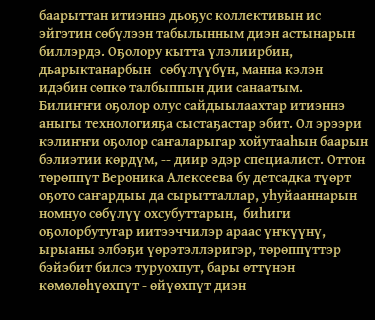баарыттан итиэннэ дьоҕус коллективын ис эйгэтин сөбүлээн табылынным диэн астынарын биллэрдэ. Оҕолору кытта үлэлиирбин, дьарыктанарбын   сөбүлүүбүн, манна кэлэн идэбин сөпкө талбыппын дии санаатым. Билиҥҥи оҕолор олус сайдыылаахтар итиэннэ аныгы технологияҕа сыстаҕастар эбит. Ол эрээри кэлиҥҥи оҕолор саҥаларыгар хойутааһын баарын  бэлиэтии көрдүм, -- диир эдэр специалист. Оттон төрөппүт Вероника Алексеева бу детсадка түөрт оҕото саҥардыы да сырытталлар, уһуйааннарын  номнуо сөбүлүү охсубуттарын,  биһиги  оҕолорбутугар иитээччилэр араас үҥкүүнү,  ырыаны элбэҕи үөрэтэллэригэр, төрөппүттэр бэйэбит билсэ туруохпут, бары өттүнэн көмөлөһүөхпүт - өйүөхпүт диэн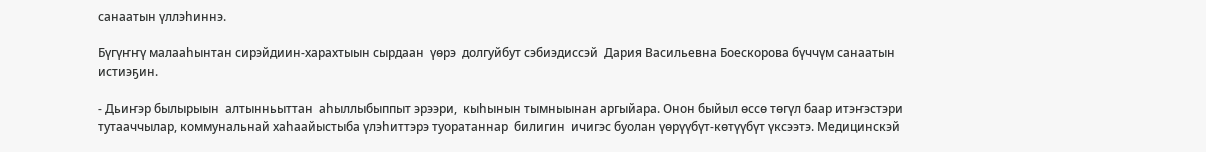санаатын үллэһиннэ.

Бүгүҥҥү малааһынтан сирэйдиин-харахтыын сырдаан  үөрэ  долгуйбут сэбиэдиссэй  Дария Васильевна Боескорова бүччүм санаатын истиэҕин.

- Дьиҥэр былырыын  алтынньыттан  аһыллыбыппыт эрээри,  кыһынын тымныынан аргыйара. Онон быйыл өссө төгүл баар итэҥэстэри  тутааччылар, коммунальнай хаһаайыстыба үлэһиттэрэ туоратаннар  билигин  ичигэс буолан үөрүүбүт-көтүүбүт үксээтэ. Медицинскэй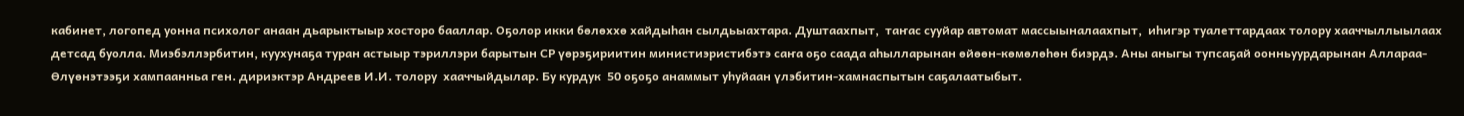кабинет, логопед уонна психолог анаан дьарыктыыр хосторо бааллар. Оҕолор икки бөлөххө хайдыһан сылдьыахтара. Душтаахпыт,  таҥас сууйар автомат массыыналаахпыт,  иһигэр туалеттардаах толору хааччыллыылаах детсад буолла. Миэбэллэрбитин, куухунаҕа туран астыыр тэриллэри барытын СР үөрэҕириитин министиэристибэтэ саҥа оҕо саада аһылларынан өйөөн-көмөлөһөн биэрдэ. Аны аныгы тупсаҕай оонньуурдарынан Аллараа-Өлүөнэтээҕи хампаанньа ген. дириэктэр Андреев И.И. толору  хааччыйдылар. Бу курдук  50 оҕоҕо анаммыт уһуйаан үлэбитин-хамнаспытын саҕалаатыбыт.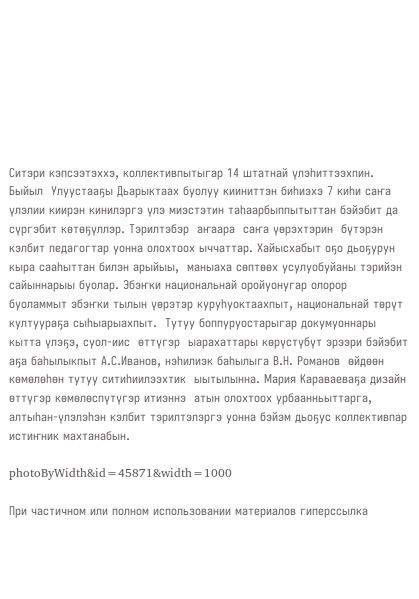Ситэри кэпсээтэххэ, коллективпытыгар 14 штатнай үлэһиттээхпин.  Быйыл  Улуустааҕы Дьарыктаах буолуу кииниттэн биһиэхэ 7 киһи саҥа үлэлии киирэн кинилэргэ үлэ миэстэтин таһаарбыппытыттан бэйэбит да сүргэбит көтөҕүллэр. Тэрилтэбэр  аҥаара  саҥа үөрэхтэрин  бүтэрэн кэлбит педагогтар уонна олохтоох ыччаттар. Хайысхабыт оҕо дьоҕурун кыра сааһыттан билэн арыйыы,  маныаха сөптөөх усулуобуйаны тэрийэн сайыннарыы буолар. Эбэҥки национальнай оройуонугар олорор буоламмыт эбэҥки тылын үөрэтэр куруһуоктаахпыт, национальнай төрүт култуураҕа сыһыарыахпыт.  Тутуу боппуруостарыгар докумуоннары кытта үлэҕэ, суол-иис  өттүгэр  ыарахаттары көрүстүбүт эрээри бэйэбит аҕа баһылыкпыт А.С.Иванов, нэһилиэк баһылыга В.Н. Романов  өйдөөн көмөлөһөн тутуу ситиһиилээхтик  ыытылынна. Мария Караваеваҕа дизайн өттүгэр көмөлөспүтүгэр итиэннэ  атын олохтоох урбаанньыттарга,   алтыһан-үлэлэһэн кэлбит тэрилтэлэргэ уонна бэйэм дьоҕус коллективпар истиҥник махтанабын.

photoByWidth&id=45871&width=1000

При частичном или полном использовании материалов гиперссылка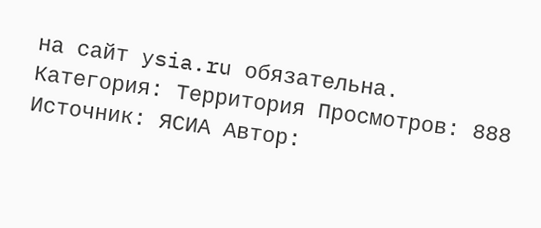на сайт ysia.ru обязательна.
Категория: Территория Просмотров: 888 Источник: ЯСИА Автор: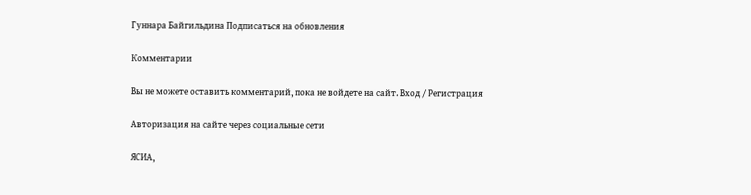Гуннара Байгильдина Подписаться на обновления

Комментарии

Вы не можете оставить комментарий, пока не войдете на сайт. Вход / Регистрация

Авторизация на сайте через социальные сети

ЯСИА,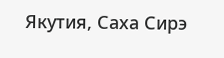Якутия, Саха Сирэ